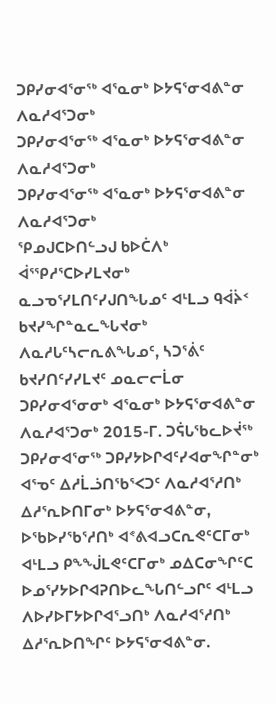ᑐᑭᓯᓂᐊᕐᓂᖅ ᐊᕐᓇᓂᒃ ᐅᔭᕋᕐᓂᐊᕕᓐᓂ ᐱᓇᓱᐊᕐᑐᓂᒃ
ᑐᑭᓯᓂᐊᕐᓂᖅ ᐊᕐᓇᓂᒃ ᐅᔭᕋᕐᓂᐊᕕᓐᓂ ᐱᓇᓱᐊᕐᑐᓂᒃ
ᑐᑭᓯᓂᐊᕐᓂᖅ ᐊᕐᓇᓂᒃ ᐅᔭᕋᕐᓂᐊᕕᓐᓂ ᐱᓇᓱᐊᕐᑐᓂᒃ
ᕿᓄᒍᑕᐅᑎᓪᓗᒍ ᑲᐅᑖᐱᒃ ᐋᕐᕿᓱᕐᑕᐅᓯᒪᔪᓂᒃ ᓇᓗᓀᕐᓯᒪᑎᑦᓯᒍᑎᖓᓄᑦ ᐊᒻᒪᓗ ᑫᐋᔩᑉ ᑲᔪᓯᖏᓐᓇᓚᖓᔪᓂᒃ ᐱᓇᓱᒐᑦᓴᓕᕆᕕᖓᓄᑦ, ᓴᑐᕐᕖᑦ ᑲᔪᓯᑎᑦᓯᓯᒪᔪᑦ ᓄᓇᓕᓕᒫᓂ ᑐᑭᓯᓂᐊᕐᓂᓂᒃ ᐊᕐᓇᓂᒃ ᐅᔭᕋᕐᓂᐊᕕᓐᓂ ᐱᓇᓱᐊᕐᑐᓂᒃ 2015-ᒥ. ᑐᕌᒐᖃᓚᐅᔫᖅ ᑐᑭᓯᓂᐊᕐᓂᖅ ᑐᑭᓯᔭᐅᒋᐊᑦᓯᐊᓂᖏᓐᓂᒃ ᐊᕐᓀᑦ ᐃᓱᒫᓘᑎᖃᕐᐸᑐᑦ ᐱᓇᓱᐊᕐᓱᑎᒃ ᐃᓱᕐᕆᐅᑎᒥᓂᒃ ᐅᔭᕋᕐᓂᐊᕕᓐᓂ, ᐅᖃᐅᓯᖃᕐᓱᑎᒃ ᐊᕝᕕᐊᓗᑕᕆᕙᑦᑕᒥᓂᒃ ᐊᒻᒪᓗ ᑭᖕᖒᒪᕙᑦᑕᒥᓂᒃ ᓄᐃᑕᓂᖏᑦᑕ ᐅᓄᕐᓯᔭᐅᒋᐊᕈᑎᐅᓚᖓᑎᓪᓗᒋᑦ ᐊᒻᒪᓗ ᐱᐅᓯᐅᒥᔭᐅᒋᐊᕐᓗᑎᒃ ᐱᓇᓱᐊᕐᓱᑎᒃ ᐃᓱᕐᕆᐅᑎᖏᑦ ᐅᔭᕋᕐᓂᐊᕕᓐᓂ.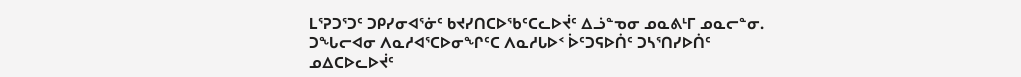ᒪᕐᕈᑐᕐᑐᑦ ᑐᑭᓯᓂᐊᕐᓃᑦ ᑲᔪᓯᑎᑕᐅᖃᑦᑕᓚᐅᔫᑦ ᐃᓘᓐᓀᓂ ᓄᓇᕕᒻᒥ ᓄᓇᓕᓐᓂ. ᑐᖓᓕᐊᓂ ᐱᓇᓱᐊᕐᑕᐅᓂᖏᑦᑕ ᐱᓇᓱᒐᐅᑉ ᐆᑦᑐᕋᐅᑏᑦ ᑐᓴᕐᑎᓯᐅᑏᑦ ᓄᐃᑕᐅᓚᐅᔫᑦ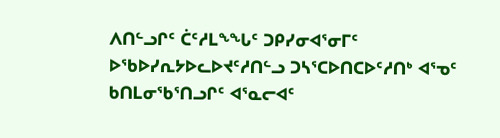ᐱᑎᓪᓗᒋᑦ ᑖᑦᓱᒪᖕᖓᑦ ᑐᑭᓯᓂᐊᕐᓂᒥᑦ ᐅᖃᐅᓯᕆᔭᐅᓚᐅᔪᑦᓱᑎᓪᓗ ᑐᓴᕐᑕᐅᑎᑕᐅᑦᓱᑎᒃ ᐊᕐᓀᑦ ᑲᑎᒪᓂᖃᕐᑎᓗᒋᑦ ᐊᕐᓇᓕᐊᑦ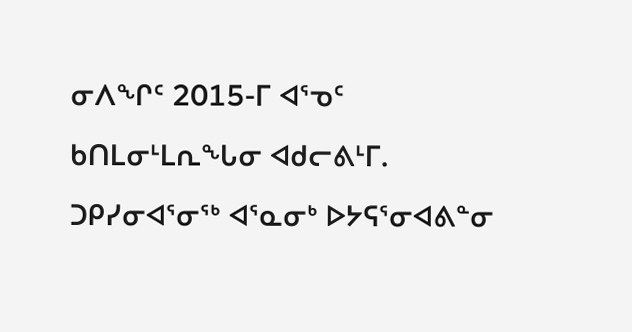ᓂᐱᖏᑦ 2015-ᒥ ᐊᕐᓀᑦ ᑲᑎᒪᓂᒻᒪᕆᖓᓂ ᐊᑯᓕᕕᒻᒥ.
ᑐᑭᓯᓂᐊᕐᓂᖅ ᐊᕐᓇᓂᒃ ᐅᔭᕋᕐᓂᐊᕕᓐᓂ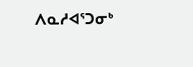ᐱᓇᓱᐊᕐᑐᓂᒃ